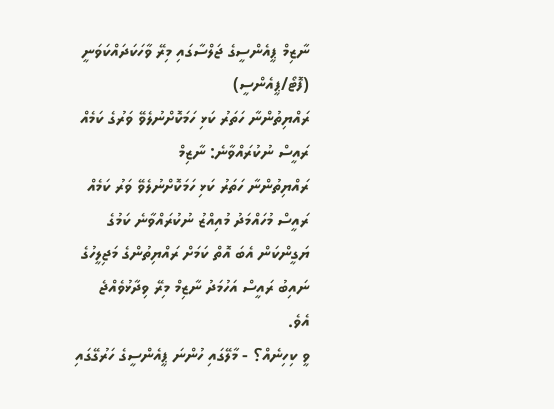ނާޒިމް ޕީއެންސީގެ ޖަލްސާގައި މިރޭ ވާހަކަދައްކަވަނީ (ފޮޓޯ/ޕީއެންސީ)
ރައްޔިތުންނާ ހަތަރު ކަޅި ހަމަކޮށްނުލެވޭ ވަރުގެ ކަމެއް ރައީސް ނުކުރައްވާނެ: ނާޒިމް
ރައްޔިތުންނާ ހަތަރު ކަޅި ހަމަކޮށްނުލެވޭ ވަރު ކަމެއް ރައީސް މުހައްމަދު މުއިއްޒު ނުކުރައްވާނެ ކަމުގެ ޔަގީންކަން އެބަ އޮތް ކަމަށް ރައްޔިތުންގެ މަޖިލީހުގެ ނައިބު ރައީސް އަހުމަދު ނާޒިމް މިރޭ ވިދާޅުވެއްޖެ އެވެ.
ވީ ކިހިނެއް؟ - މާލޭގައި ހުންނަ ޕީއެންސީގެ ހަރުގޭގައި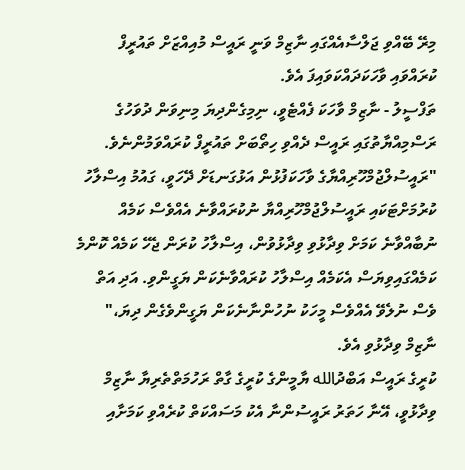މިރޭ ބޭއްވި ޖަލްސާއެއްގައި ނާޒިމް ވަނީ ރައީސް މުއިއްޒަށް ތައުރީފް ކުރައްވައި ވާހަކަދައްކަވައިފަ އެވެ.
ތަފްސީލު - ނާޒިމް ވާހަކަ ފެއްޓެވީ، ނިމިގެންދިޔަ މިނިވަން ދުވަހުގެ ރަސްމިއްޔާތުގައި ރައީސް ދެއްވި ހިތޯބަށް ތައުރީފް ކުރައްވަމުންނެވެ.
"ރައީސުލްޖުމްހޫރިއްޔާގެ ވާހަކަފުޅުން އަޅުގަނޑަށް ދޭހަވީ، ގައުމު އިސްލާހު ކުރުމަށްޓަކައި ރައީސުލްޖުމްހޫރިއްޔާ ނުކުރައްވާނެ އެއްވެސް ކަމެއް ނުބާއްވާނެ ކަމަށް ވިދާޅުވި ވިދާޅުވުން، އިސްލާހު ކުރަން ޖެހޭ ކަމެއް ކޮންމެ ކަމެއްގައިވިޔަސް އެކަމެއް އިސްލާހު ކުރައްވާނެކަން ޔަގީންވި. އަދި އަތް ވެސް ނުލެވޭ އެއްވެސް މީހަކު ނުހުންނާނެކަން ޔަގީންވެގެން ދިޔަ،" ނާޒިމް ވިދާޅުވި އެވެ.
ކުރީގެ ރައީސް އަބްދުالله ޔާމީންގެ ކުރީގެ ގާތް ރަހުމަތްތެރިޔާ ނާޒިމް ވިދާޅުވީ، އޭނާ ހަތަރު ރައީސުންނާ އެކު މަސައްކަތް ކުރެއްވި ކަމަށާއި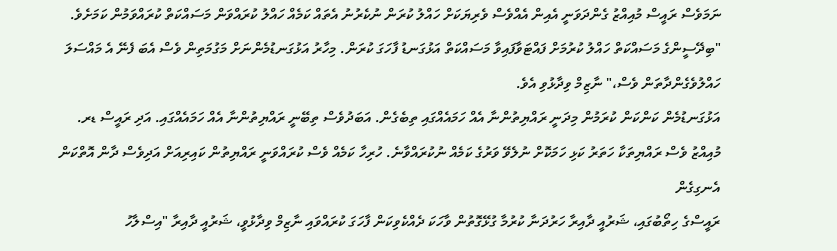ނަމަވެސް ރައީސް މުއިއްޒު ގެންދަވަނީ އެއިން އެއްވެސް ވެރިޔަކަށް ހައްލު ކުރަން ނުކެރުނު އެތައް ކަމެއް ހައްލު ކުރައްވަން މަސައްކަތް ކުރައްވަމުން ކަމަށެވެ.
"ބިދޭސީންގެ މަސައްކަތް ހައްލު ކުރުމަށް ފައްޓަވާފައިވާ މަސައްކަތް އަޅުގަނޑު ފާހަގަ ކުރަން. މިހާރު އަޅުގަނޑުމެންނަށް މަގުމަތިން ވެސް އެބަ ފެނޭ އެ މައްސަލަ ހައްލުވެގެންދާތަން ވެސް،" ނާޒިމް ވިދާޅުވި އެވެ.
އަޅުގަނޑުމެން ކަންކަން ކުރަމުން މިދަނީ ރައްޔިތުންނާ އެއް ހަމައެއްގައި ތިބެގެން. އަބަދުވެސް ތިބޭނީ ރައްޔިތުންނާ އެއް ހަމައެއްގައި. އަދި ރައީސް ޑރ. މުއިއްޒު ވެސް ރައްޔިތަކާ ހަތަރު ކަޅި ހަމަކޮށް ނުލެވޭ ވަރުގެ ކަމެއް ނުކުރައްވާނެ. ހުރިހާ ކަމެއް ވެސް ކުރައްވަނީ ރައްޔިތުން ކައިރިއަށް އަދިވެސް ދާން އޮތްކަން އެނގިގެން
ރައީސްގެ ހިތޯބުގައި، ޝަރުއީ ދާއިރާ ހަރުދަނާ ކުރުމާ ގުޅޭގޮތުން ވާހަކަ ދެއްކެވިކަން ފާހަގަ ކުރައްވައި ނާޒިމް ވިދާޅުވީ، ޝަރުއީ ދާއިރާ "އިސްލާހު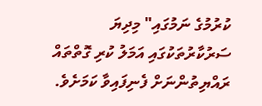ކުރުމުގެ ނަމުގައި" މިދިޔަ ސަރުކާރުތަކުގައި އަމަލު ކުރި ގޮތްތައް ރައްޔިތުންނަށް ފެނިފައިވާ ކަމަށެވެ.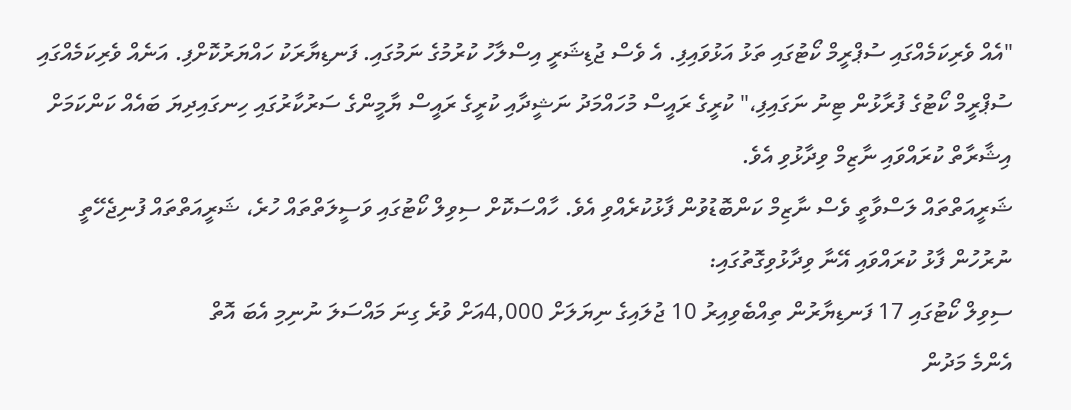"އެއް ވެރިކަމެއްގައި ސުޕްރީމް ކޯޓުގައި ތަޅު އަޅުވައިފި. އެ ވެސް ޖުޑިޝަރީ އިސްލާހު ކުރުމުގެ ނަމުގައި. ފަނޑިޔާރަކު ހައްޔަރުކޮށްފި. އަނެއް ވެރިކަމެއްގައި ސުޕްރީމް ކޯޓުގެ ފުރާޅުން ޓިނު ނަގައިފި،" ކުރީގެ ރައީސް މުހައްމަދު ނަޝީދާއި ކުރީގެ ރައީސް ޔާމީންގެ ސަރުކާރުގައި ހިނގައިދިޔަ ބައެއް ކަންކަމަށް އިޝާރާތް ކުރައްވައި ނާޒިމް ވިދާޅުވި އެވެ.
ޝަރީއަތްތައް ލަސްވާތީ ވެސް ނާޒިމް ކަންބޮޑުވުން ފާޅުކުރެއްވި އެވެ. ހާއްސަކޮށް ސިވިލް ކޯޓުގައި ވަސީލަތްތައް ހުރެ، ޝަރީއަތްތައް ފުނިޖެހޭތީ ނުރުހުން ފާޅު ކުރައްވައި އޭނާ ވިދާޅުވިގޮތުގައި:
ސިވިލް ކޯޓުގައި 17 ފަނޑިޔާރުން ތިއްބެވިއިރު 10 ޖުލައިގެ ނިޔަލަށް 4,000އަށް ވުރެ ގިނަ މައްސަލަ ނުނިމި އެބަ އޮތް
އެންމެ މަދުން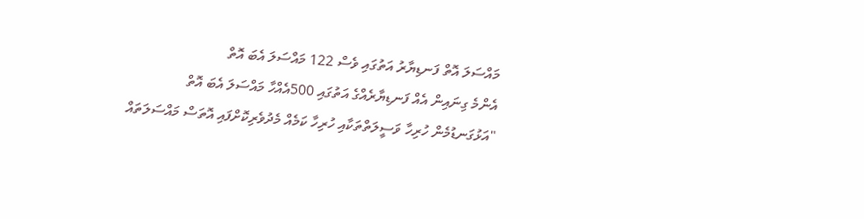މައްސަލަ އޮތް ފަނޑިޔާރު އަތުގައި ވެސް 122 މައްސަލަ އެބަ އޮތް
އެންމެ ގިނައިން އެއް ފަނޑިޔާރެއްގެ އަތުގައި 500އެއްހާ މައްސަލަ އެބަ އޮތް
"އަޅުގަނޑުމެން ހުރިހާ ވަސީލަތްތަކާއި ހުރިހާ ކަމެއް މެދުވެރިކޮށްފައި އޮތަސް މައްސަލަތައް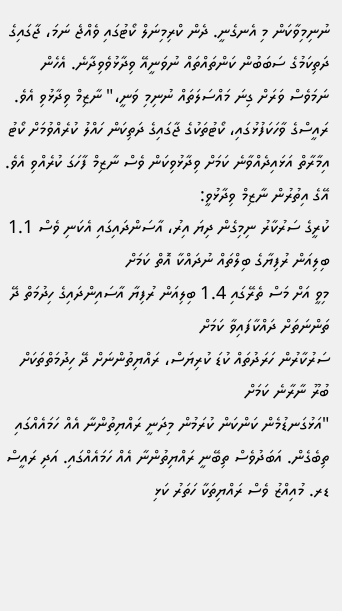ނުނިމިވާކަން މި އެނގެނީ. ދެން ކްރިމިނަލް ކޯޓުގައި ވެއްޖެ ނަމަ، ޖާގައިގެ ދަތިކަމުގެ ސަބަބުން ކަންތައްތައް ނުވަނީއޭ ވިދާޅުވެވިދާނެ. އެހެން ނަމަވެސް ވަރަށް ގިނަ މައްސަލަތައް ނުނިމި ވަނީ،" ނާޒިމް ވިދާޅުވި އެވެ.
ރައީސްގެ ވާހަކަފުޅުގައި، ކޯޓުތަކުގެ ޖާގައިގެ ދަތިކަން ހައްލު ކުރެއްވުމަށް ކޯޓު އިމާރާތް އަޅައިދެއްވާނެ ކަމަށް ވިދާޅުވިކަން ވެސް ނާޒިމް ފާހަގަ ކުރެއްވި އެވެ.
އޭގެ އިތުރުން ނާޒިމް ވިދާޅުވީ:
ކުރީގެ ސަރުކާރު ނިމިގެން ދިޔަ އިރު، އާސަންދައިގައި އެކަނި ވެސް 1.1 ބިލިއަން ރުފިޔާގެ ބިލްތައް ނުދައްކާ އޮތް ކަމަށް
މިވީ އަށް މަސް ތެރޭގައި 1.4 ބިލިއަން ރުފިޔާ އާސައިންދައިގެ ހިދުމަތް ދޭ ތަންނަތަށް ދައްކާފައިވާ ކަމަށް
ސަރުކާރުން ހަރަދުތައް ކުޑަ ކުރިޔަސް، ރައްޔިތުންނަށް ދޭ ހިދުމަތްތަކަށް ބުރޫ ނާރާނެ ކަމަށް
"އަޅުގަނޑުމެން ކަންކަން ކުރަމުން މިދަނީ ރައްޔިތުންނާ އެއް ހަމައެއްގައި ތިބެގެން. އަބަދުވެސް ތިބޭނީ ރައްޔިތުންނާ އެއް ހަމައެއްގައި. އަދި ރައީސް ޑރ. މުއިއްޒު ވެސް ރައްޔިތަކާ ހަތަރު ކަޅި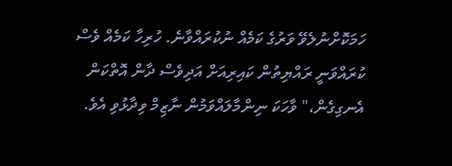ހަމަކޮށްނުލެވޭ ވަރުގެ ކަމެއް ނުކުރައްވާނެ. ހުރިހާ ކަމެއް ވެސް ކުރައްވަނީ ރައްޔިތުން ކައިރިއަށް އަދިވެސް ދާން އޮތްކަން އެނގިގެން،" ވާހަކަ ނިންމާލައްވަމުން ނާޒިމް ވިދާޅުވި އެވެ.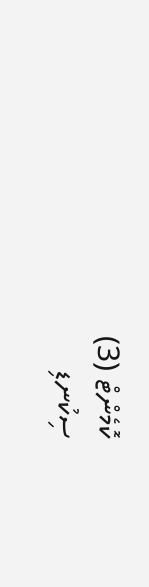ކޮމެންޓް (3)
ސިކުނޑި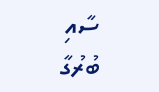ސާއި
ބުރުގާ